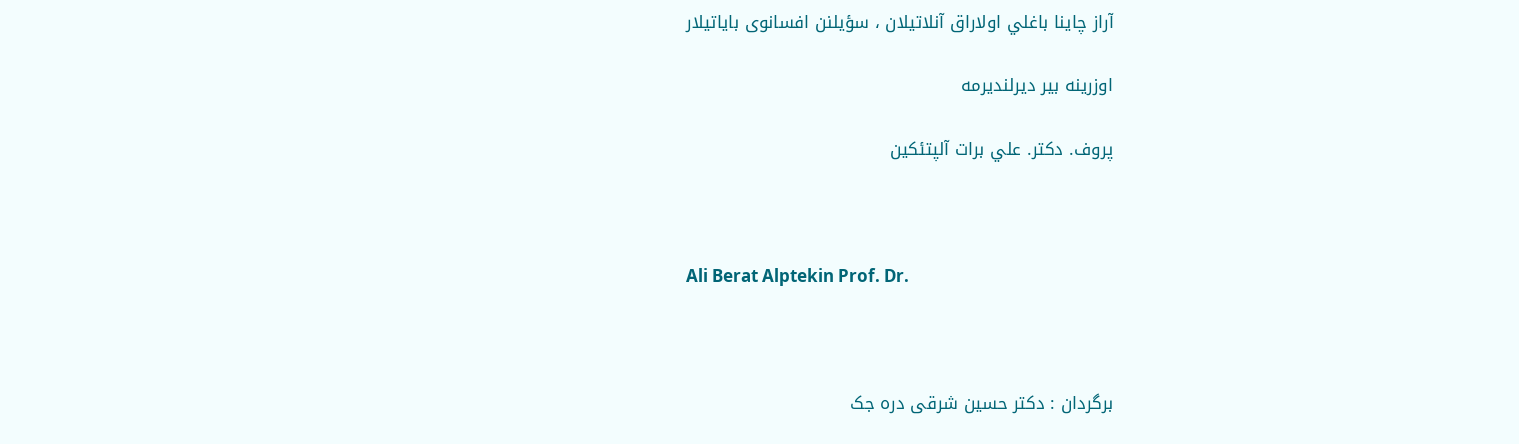آراز چاینا باغلي اولاراق آنلاتيلان ، سؤيلنن افسانوی باياتيلار

اوزرينه بير دیرلنديرمه

پروف. دکتر. علي برات آلپتئکين



Ali Berat Alptekin Prof. Dr.



برگردان : دکتر حسین شرقی دره جک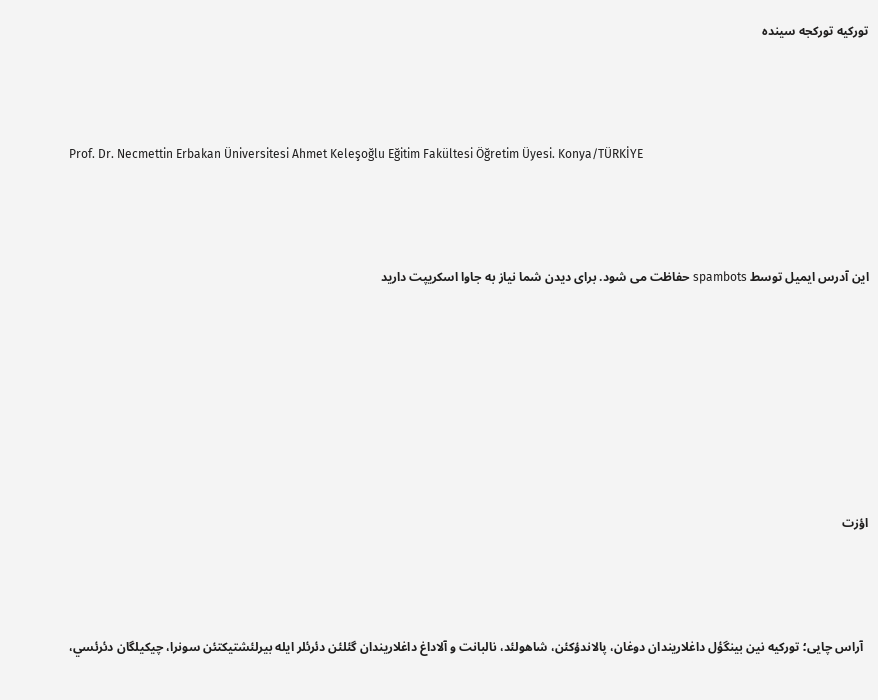تورکیه تورکجه سینده



Prof. Dr. Necmettin Erbakan Üniversitesi Ahmet Keleşoğlu Eğitim Fakültesi Öğretim Üyesi. Konya/TÜRKİYE



این آدرس ایمیل توسط spambots حفاظت می شود. برای دیدن شما نیاز به جاوا اسکریپت دارید







اؤزت



  آراس چایی؛ تورکیه نين بينگؤل داغلاريندان دوغان، پالاندؤکئن، شاهولئد، نالبانت و آلاداغ داغلاريندان گئلئن دئرئلر ایله بيرلئشتيکتئن سونرا، چيکيلگان دئرئسي،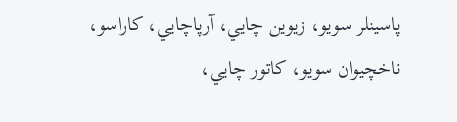پاسينلر سويو، زيوين چايي، آرپاچايي، کاراسو، ناخچيوان سويو، کاتور چايي،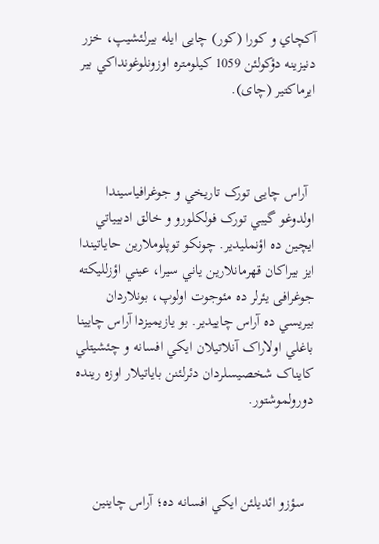آکچاي و کورا (کور) چایی ايله بيرلئشيپ، خزر دنيزينه دؤکولئن 1059 کيلومتره اوزونلوغونداکي بير ايرماکتير (چای).



  آراس چایی تورک تاریخي و جوغرافياسيندا اولدوغو گيبي تورک فولکلورو و خالق ادبيياتي ايچين ده اؤنمليدير. چونکو توپلوملارين حاياتيندا ايز بيراکان قهرمانلارين ياني سيرا، عيني اؤزلليکته جوغرافی يئرلر ده مئوجوت اولوپ، بونلاردان بيريسي ده آراس چاییدير. بو يازيميزدا آراس چایینا باغلي اولاراک آنلاتيلان ايکي افسانه و چئشيتلي کايناک شخصيسلردان دئرلئنن باياتيلار اوزه رينده دورولموشتور.



  سؤزو ائديلئن ايکي افسانه ده؛ آراس چاینين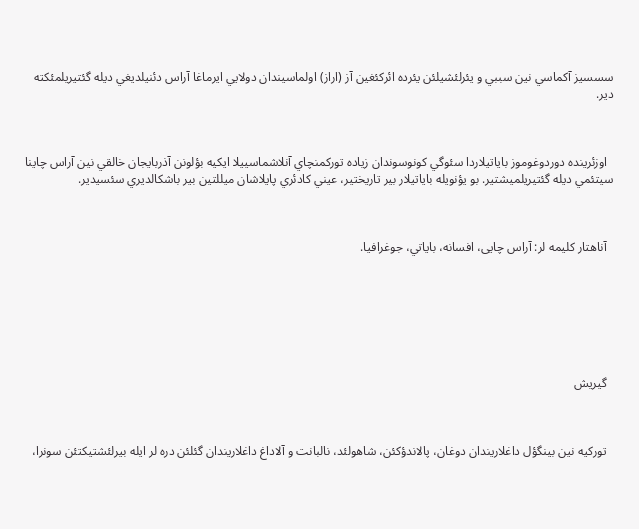سسسيز آکماسي نين سببي و يئرلئشيلئن يئرده ائرکئغين آز (اراز) اولماسيندان دولايي ايرماغا آراس دئنيلديغي ديله گئتيريلمئکته دير.



  اوزئرينده دوردوغوموز باياتيلاردا سئوگي کونوسوندان زياده تورکمنچاي آنلاشماسييلا ايکيه بؤلونن آذربايجان خالقي نين آراس چاینا سيتئمي ديله گئتيريلميشتير. بو يؤنويله باياتيلار بير تاریختير، عيني کادئري پايلاشان ميللتين بير باشکالديري سئسيدير.



  آناهتار کليمه لر: آراس چایی، افسانه، باياتي، جوغرافيا.







  گيريش



  تورکیه نين بينگؤل داغلاریندان دوغان، پالاندؤکئن، شاهولئد، نالبانت و آلاداغ داغلاريندان گئلئن دره لر ایله بيرلئشتيکتئن سونرا،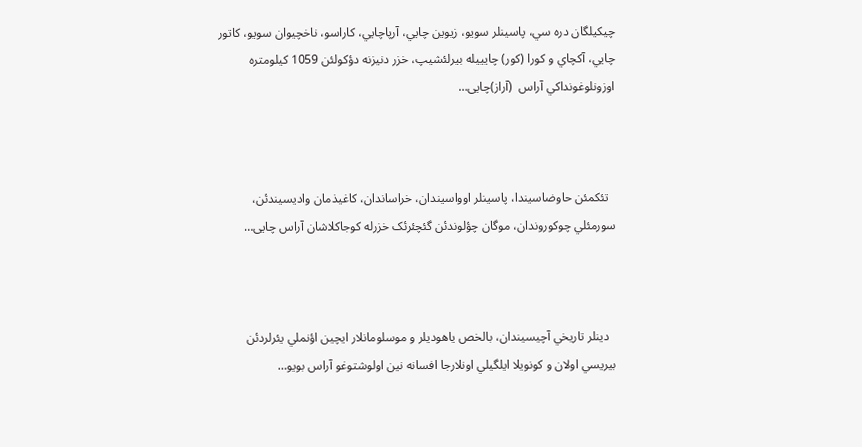چيکيلگان دره سي، پاسينلر سويو، زيوين چايي، آرپاچايي، کاراسو، ناخچيوان سويو، کاتور چايي، آکچاي و کورا (کور) چاییيله بيرلئشيپ، خزر دنیزنه دؤکولئن 1059 کيلومتره اوزونلوغونداکي آراس  (آراز)چایی…



  تئکمئن حاوضاسيندا، پاسينلر اوواسيندان، خراساندان، کاغيذمان واديسيندئن، سورمئلي چوکوروندان، موگان چؤلوندئن گئچئرئک خزرله کوجاکلاشان آراس چایی…



  دينلر تاریخي آچيسيندان، بالخص ياهوديلر و موسلومانلار ايچين اؤنملي يئرلردئن بيريسي اولان و کونويلا ايلگيلي اونلارجا افسانه نين اولوشتوغو آراس بويو…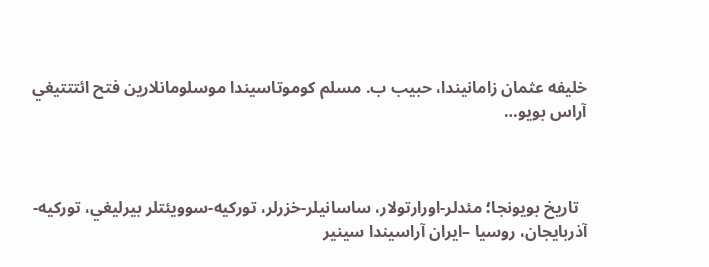خليفه عثمان زامانيندا، حبيب ب. مسلم کوموتاسيندا موسلومانلارين فتح ائتتتيغي آراس بويو…



  تاریخ بويونجا؛ مئدلر-اورارتولار، ساسانيلر-خزرلر، تورکيه-سوويئتلر بيرليغي، تورکيه-آذربايجان، روسيا –ايران آراسيندا سينير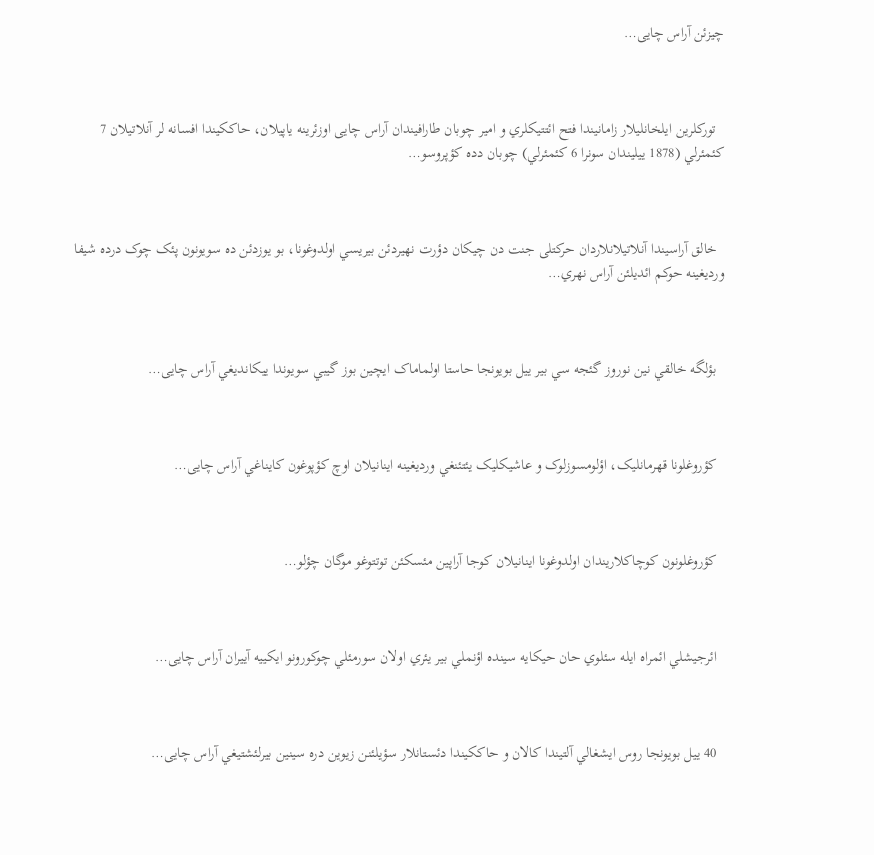چيزئن آراس چایی…



  تورکلرين ايلخانليلار زامانيندا فتح ائتتيکلري و امير چوبان طارافيندان آراس چایی اوزئرينه ياپيلان، حاککيندا افسانه لر آنلاتيلان 7 کئمئرلي (1878 ييليندان سونرا 6 کئمئرلي) چوبان دده کؤپروسو…



  خالق آراسيندا آنلاتيلانلاردان حرکتلی جنت دن چيکان دؤرت نهيردئن بيريسي اولدوغونا، بو يوزدئن ده سويونون پئک چوک درده شيفا ورديغينه حوکم ائديلئن آراس نهري…



  بؤلگه خالقي نين نوروز گئجه سي بير ييل بويونجا حاستا اولماماک ايچين بوز گيبي سويوندا ييکانديغي آراس چایی…



  کؤروغلونا قهرمانليک، اؤلومسوزلوک و عاشيکليک يئتئنغي ورديغينه اينانيلان اوچ کؤپوغون کايناغي آراس چایی…



  کؤروغلونون کوچاکلاريندان اولدوغونا اينانيلان کوجا آراپين مئسکئن توتتوغو موگان چؤلو…



  ائرجيشلي ائمراه ایله سئلوي حان حيکايه سينده اؤنملي بير يئري اولان سورمئلي چوکورونو ايکييه آييران آراس چایی…



  40 ييل بويونجا روس ايشغالي آلتيندا کالان و حاککيندا دئستانلار سؤيلئنن زيوين دره سينين بيرلئشتيغي آراس چایی…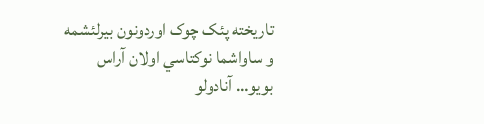تاریخته پئک چوک اوردونون بيرلئشمه و ساواشما نوکتاسي اولان آراس بويو… آنادولو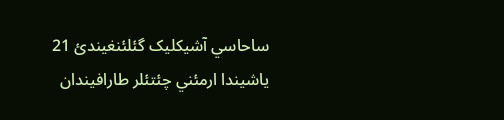ساحاسي آشيکليک گئلئنغيندئ 21 ياشيندا ارمئني چئتئلر طارافيندان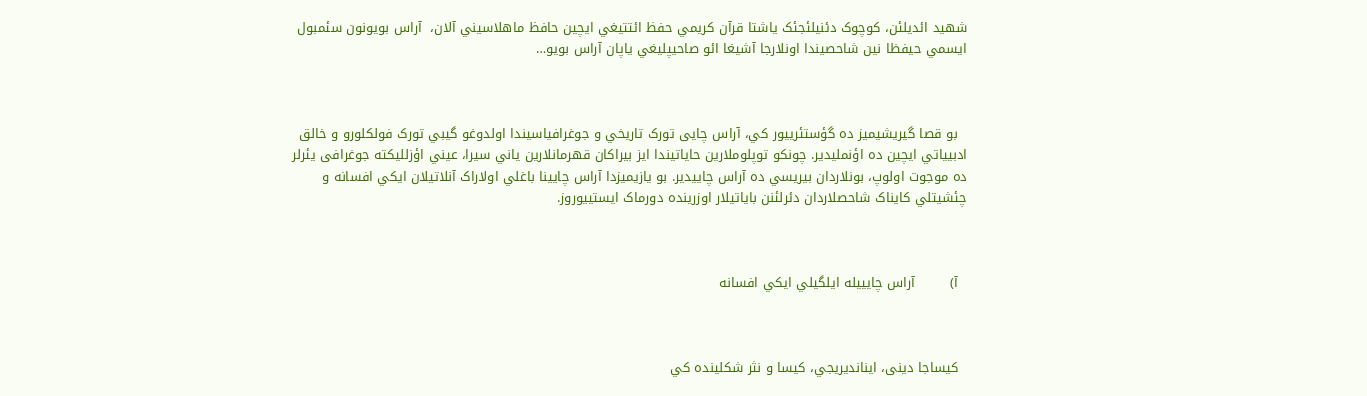شهيد ائديلئن، کوچوک دئنيلئجئک ياشتا قرآن کریمي حفظ ائتتيغي ايچين حافظ ماهلاسيني آلان،  آراس بويونون سئمبول ايسمي حیفظا نين شاحصيندا اونلارجا آشيغا ائو صاحيپليغي ياپان آراس بويو…



  بو قصا گيريشيميز ده گؤستئرييور کي، آراس چایی تورک تاریخي و جوغرافياسيندا اولدوغو گيبي تورک فولکلورو و خالق ادبيياتي ايچين ده اؤنمليدير. چونکو توپلوملارين حاياتيندا ايز بيراکان قهرمانلارين ياني سيرا، عيني اؤزلليکته جوغرافی يئرلر ده موجوت اولوپ، بونلاردان بيريسي ده آراس چاییدير. بو يازيميزدا آراس چایینا باغلي اولاراک آنلاتيلان ايکي افسانه و چئشيتلي کايناک شاحصلاردان دئرلئنن باياتيلار اوزرينده دورماک ايستييوروز.



  آ)        آراس چاییيله ايلگيلي ايکي افسانه



  کيساجا دینی، اينانديريجي، کيسا و نثر شکلينده کي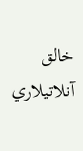خالق آنلاتيلاري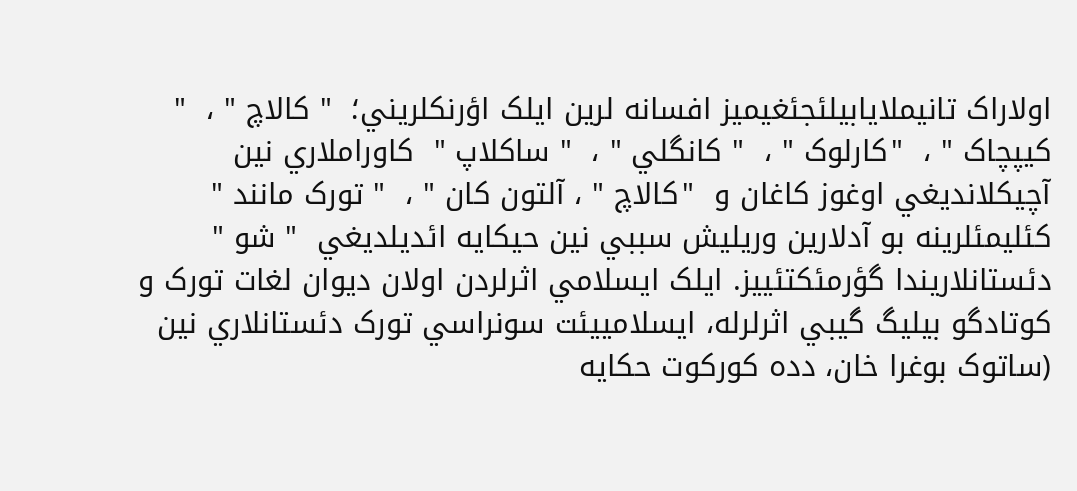اولاراک تانيملايابيلئجئغيميز افسانه لرين ايلک اؤرنکلريني؛  " کالاچ " ،  " کيپچاک " ،  "کارلوک " ،  " کانگلي " ،  " ساکلاپ "  کاوراملاري نين آچيکلانديغي اوغوز کاغان و  "کالاچ " ، آلتون کان " ،  " تورک مانند "  کئليمئلرينه بو آدلارين وريليش سببي نين حيکايه ائديلديغي  " شو "  دئستانلاريندا گؤرمئکتئييز. ايلک ايسلامي اثرلردن اولان ديوان لغات تورک و کوتادگو بيليگ گيبي اثرلرله، ايسلامييئت سونراسي تورک دئستانلاري نين (ساتوک بوغرا خان، دده کورکوت حکایه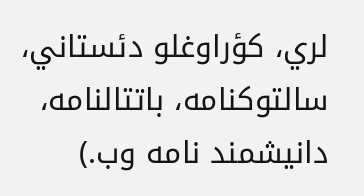لري، کؤراوغلو دئستاني، سالتوکنامه، باتتالنامه، دانيشمند نامه وب.)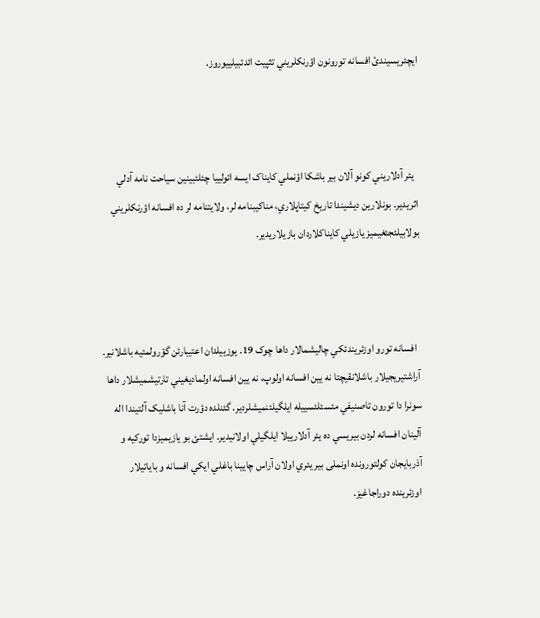ايچئريسيندئ افسانه تورونون اؤرنکلريني تثپيت ائدئبيلييوروز.



  يئر آدلاريني کونو آلان بير باشکا اؤنملي کايناک ايسه ائولييا چئلئبينين سیاحت نامه آدلي اثريدير. بونلارين ديشيندا تاریخ کيتاپلاري، مناکيبنامه لر، ولايتنامه لر ده افسانه اؤرنکلريني بولابيلئجئغيميز يازيلي کايناکلاردان بازيلاريدير.



  افسانه تورو اوزئريندئکي چاليشمالار داها چوک 19. يوزييلدان اعتيبارئن گؤرولمئيه باشلانير. آراشتيريجيلار باشلانقيچتا نه يين افسانه اولوپ، نه يين افسانه اولماديغيني تارتيشميشلار داها سونرا دا تورون تاصنيفي مئسئلئسييله ايلگيلئنميشلردير. گئنلده دؤرت آنا باشليک آلتيندا اله آلينان افسانه لردن بيريسي ده يئر آدلارييلا ايلگيلي اولانيدير. ايشتئ بو يازيميزدا تورکيه و آذربایجان کولتورونده اونملی بير يئري اولان آراس چایینا باغلي ايکي افسانه و باياتيلار اوزئرينده دوراجاغيز.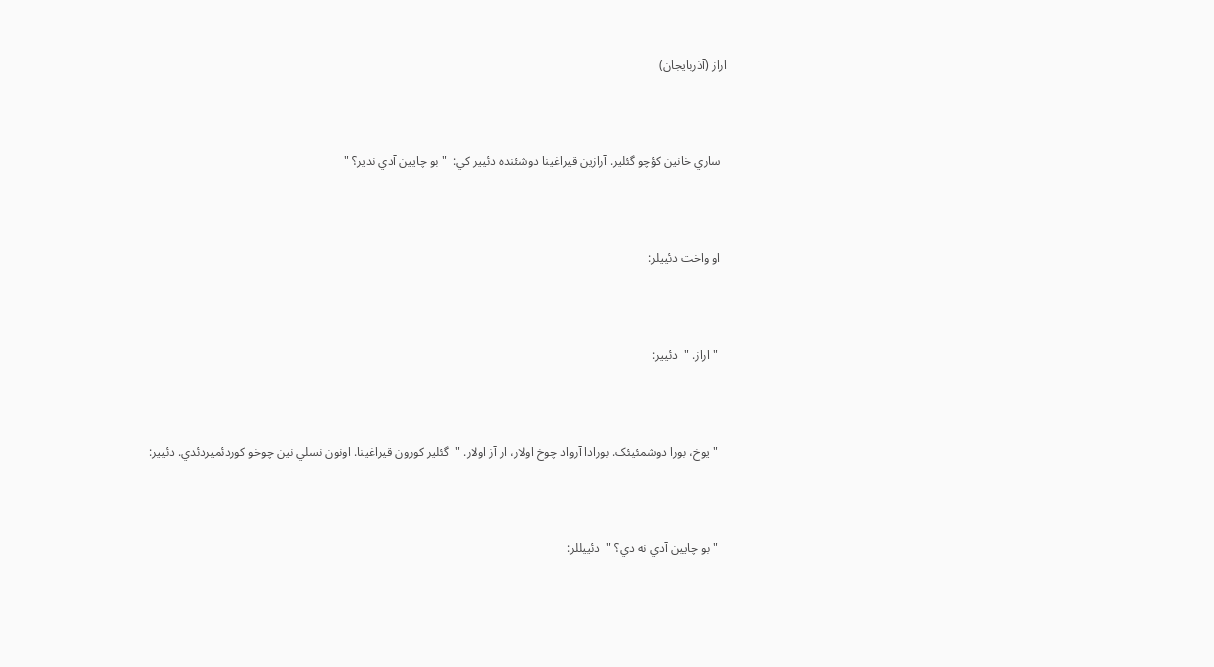اراز (آذربایجان)



  ساري خانين کؤچو گئلير. آرازين قيراغينا دوشئنده دئيير کي:  " بو چايين آدي ندير؟ "



  او واخت دئييلر:



   " اراز. "  دئيير:



   " يوخ، بورا دوشمئيئک. بورادا آرواد چوخ اولار، ار آز اولار. "  گئلير کورون قيراغينا. اونون نسلي نين چوخو کوردئميردئدي. دئيير:



   " بو چايين آدي نه دي؟ "  دئييللر: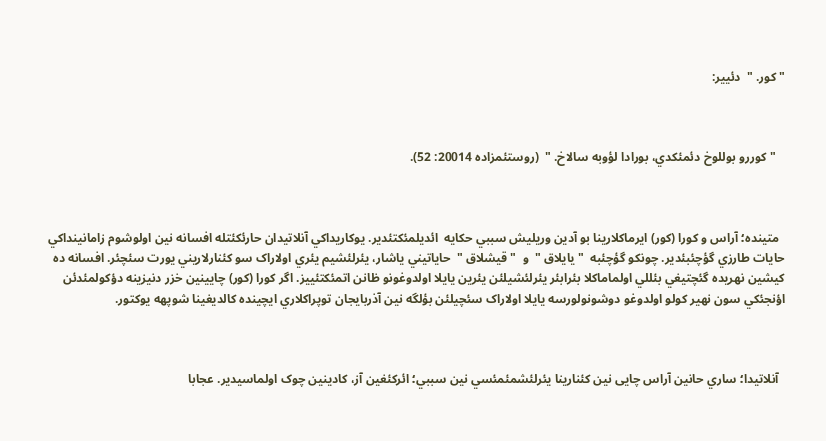" کور. "  دئيير:



   " کوررو بوللوخ دئمئکدي، بورادا لؤوبه سالاخ. "  (روستئمزاده 20014: 52).



  متينده؛ آراس و کورا (کور) ايرماکلارينا بو آدين وريليش سببي حکایه  ائديلمئکتئدير. يوکاريداکي آنلاتيدان حارئکئتله افسانه نين اولوشوم زامانينداکي حايات طارزي گؤچئبئدير. چونکو گؤچئبه  " يايلاق "  و  " قيشلاق "  حاياتيني ياشار، يئرلئشيم يئري اولاراک سو کئنارلاريني يورت سئچئر. افسانه ده کيشين نهریده گئچتيغي بئللي اولماماکلا بئرابئر يئرلئشيلئن يئرين يايلا اولدوغونو ظانن اتمئکتئييز. اگر کورا (کور) چایینين خزر دنیزينه دؤکولمئدئن اؤنجئکي سون نهير کولو اولدوغو دوشونولورسه يايلا اولاراک سئچيلئن بؤلگه نين آذربایجان توپراکلاري ايچينده کالديغينا شوپهه يوکتور.



  آنلاتيدا؛ ساري حانين آراس چایی نين کئنارينا يئرلئشمئمئسي نين سببي؛ ائرکئغين آز، کادينين چوک اولماسيدير. عجابا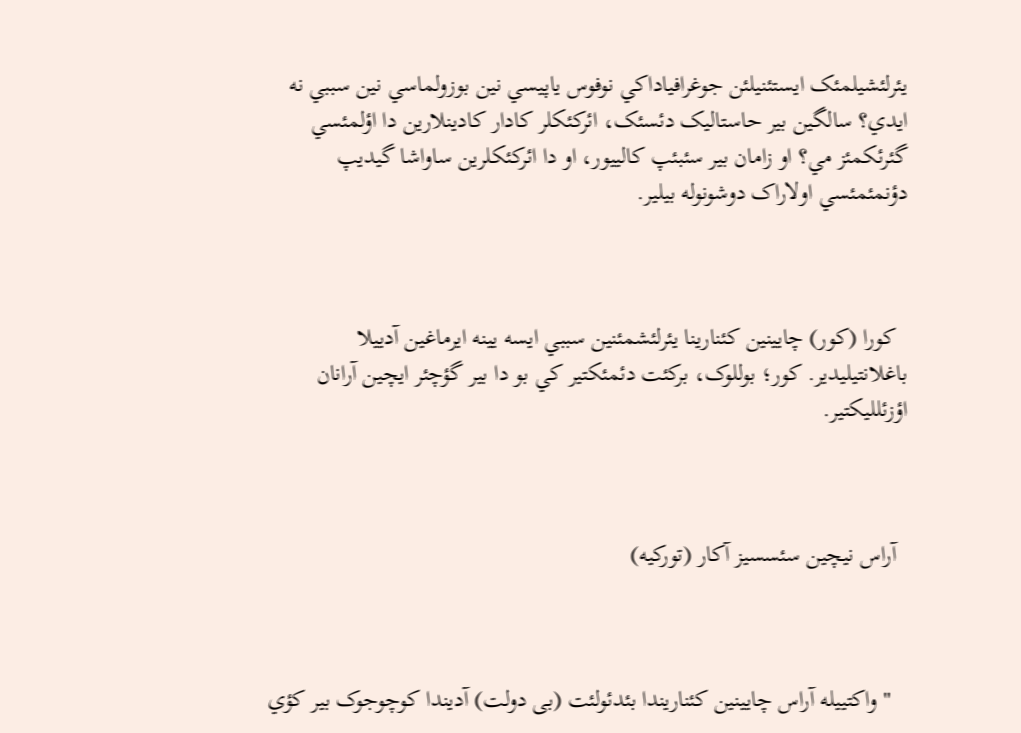يئرلئشيلمئک ايستئنيلئن جوغرافياداکي نوفوس ياپيسي نين بوزولماسي نين سببي نه ايدي؟ سالگين بير حاستاليک دئسئک، ائرکئکلر کادار کادينلارين دا اؤلمئسي گئرئکمئز مي؟ او زامان بير سئبئپ کالييور، او دا ائرکئکلرين ساواشا گيديپ دؤنمئمئسي اولاراک دوشونوله بيلير.



  کورا (کور) چایینين کئنارينا يئرلئشمئنين سببي ايسه يينه ايرماغين آدييلا باغلانتيليدير. کور؛ بوللوک، برکئت دئمئکتير کي بو دا بير گؤچئر ايچين آرانان اؤزئلليکتير.



  آراس نيچين سئسسيز آکار (تورکيه)



   " واکتييله آراس چایینين کئناريندا بئدئولئت (بی دولت) آديندا کوچوجوک بير کؤي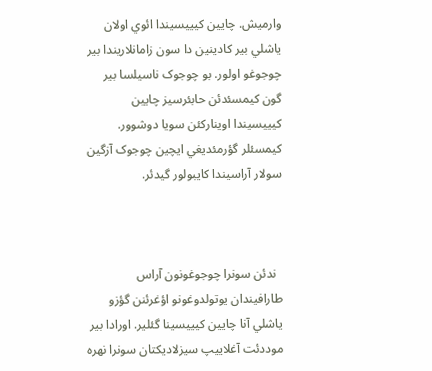وارميش. چایین کيييسيندا ائوي اولان ياشلي بير کادينين دا سون زامانلاريندا بير چوجوغو اولور. بو چوجوک ناسيلسا بير گون کيمسئدئن حابئرسيز چایین کيييسيندا اوينارکئن سويا دوشوور. کيمسئلر گؤرمئديغي ايچين چوجوک آزگين سولار آراسيندا کايبولور گيدئر.



  ندئن سونرا چوجوغونون آراس طارافيندان يوتولدوغونو اؤغرئنن گؤزو ياشلي آنا چایین کيييسينا گئلير. اورادا بير موددئت آغلاييپ سيزلاديکتان سونرا نهره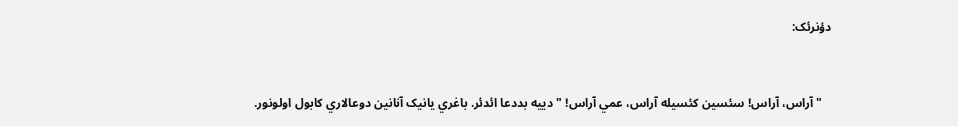دؤنرئک:



   " آراس، آراس! سئسين کئسيله آراس، عمي آراس! " دييه بددعا ائدئر. باغري يانيک آنانين دوعالاري کابول اولونور.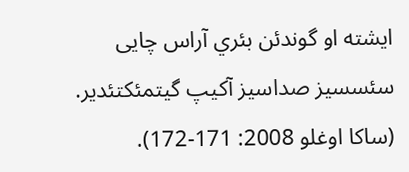ايشته او گوندئن بئري آراس چایی سئسسيز صداسيز آکيپ گيتمئکتئدير. (ساکا اوغلو 2008: 171-172).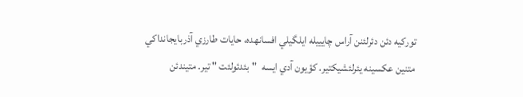تورکیه دئن دئرلئنن آراس چاییيله ايلگيلي افسانهده، حايات طارزي آذربايجانداکي متنين عکسينه يئرلئشيکتير. کؤيون آدي ايسه  "بئدئولئت " تير. متيندئن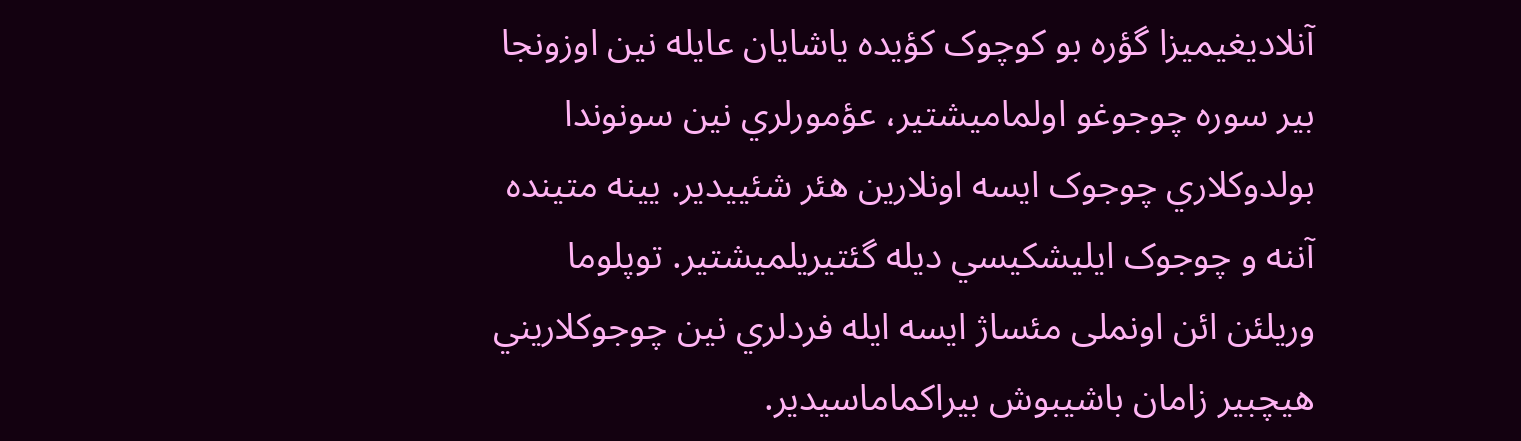آنلاديغيميزا گؤره بو کوچوک کؤيده ياشايان عایله نين اوزونجا بير سوره چوجوغو اولماميشتير، عؤمورلري نين سونوندا بولدوکلاري چوجوک ايسه اونلارين هئر شئييدير. يينه متينده آننه و چوجوک ايليشکيسي ديله گئتيريلميشتير. توپلوما وريلئن ائن اونملی مئساژ ايسه ایله فردلري نين چوجوکلاريني هيچبير زامان باشيبوش بيراکماماسيدير.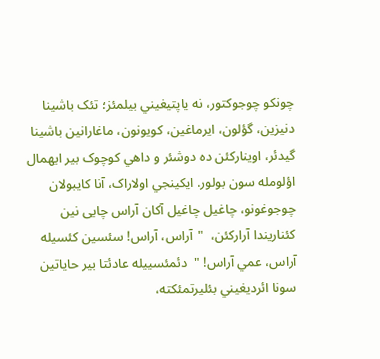چونکو چوجوکتور، نه ياپتيغيني بيلمئز؛ تئک باشينا دنیزين، گؤلون، ايرماغين، کويونون، ماغارانين باشينا گيدئر، اوينارکئن ده دوشئر و داهي کوچوک بير ايهمال اؤلومله سون بولور. ايکينجي اولاراک، آنا کايبولان چوجوغونو، چاغيل چاغيل آکان آراس چایی نين کئناريندا آرارکئن،  "آراس، آراس! سئسين کئسيله آراس، عمي آراس! "  دئمئسييله عادئتا بير حاياتين سونا ائرديغيني بئليرتمئکته،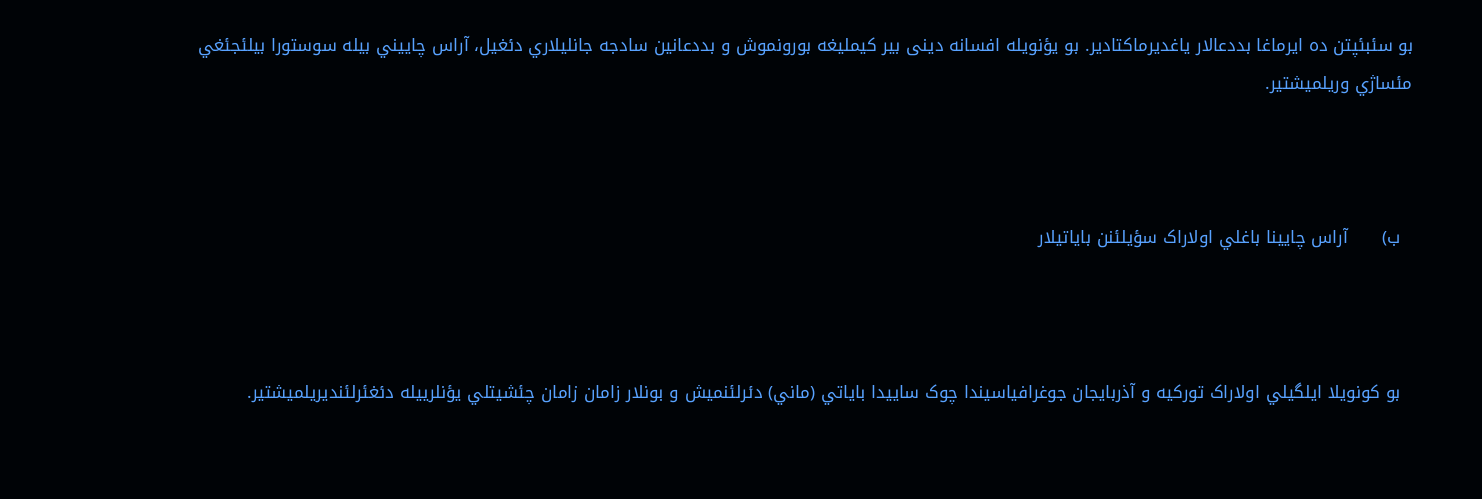بو سئبئپتن ده ايرماغا بددعالار ياغديرماکتادير. بو يؤنويله افسانه دينی بير کيمليغه بورونموش و بددعانين سادجه جانليلاري دئغيل، آراس چاییني بيله سوستورا بيلئجئغي مئساژي وريلميشتير.



  ب)      آراس چایینا باغلي اولاراک سؤيلئنن باياتيلار



  بو کونويلا ايلگيلي اولاراک تورکيه و آذربایجان جوغرافياسيندا چوک ساييدا باياتي (ماني) دئرلئنميش و بونلار زامان زامان چئشيتلي يؤنلرييله دئغئرلئنديريلميشتير.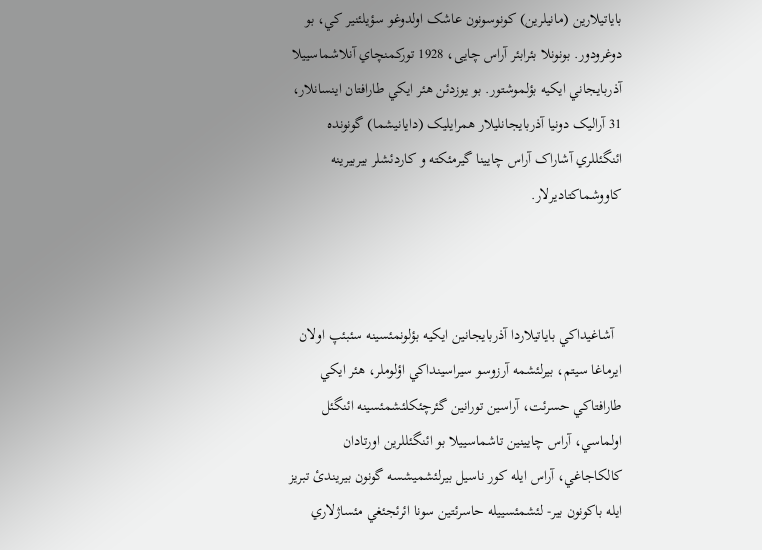باياتيلارين (مانيلرين) کونوسونون عاشک اولدوغو سؤيلئنير کي، بو دوغرودور. بونونلا بئرابئر آراس چایی، 1928 تورکمنچاي آنلاشماسييلا آذربایجاني ايکيه بؤلموشتور. بو يوزدئن هئر ايکي طارافتان اينسانلار، 31 آراليک دونيا آذربایجانليلار همرايليک (دايانيشما) گونونده ائنگئللري آشاراک آراس چایینا گيرمئکته و کاردئشلر بيربيرينه کاووشماکتاديرلار.



  آشاغيداکي باياتيلاردا آذربایجانين ايکيه بؤلونمئسينه سئبئپ اولان ايرماغا سيتم، بيرلئشمه آرزوسو سيراسينداکي اؤلوملر، هئر ايکي طارافتاکي حسرئت، آراسين تورانين گئرچئکلئشمئسينه ائنگئل اولماسي، آراس چایینين تاشماسييلا بو ائنگئللرين اورتادان کالکاجاغي، آراس ایله کور ناسيل بيرلئشميشسه گونون بيريندئ تبريز ایله باکونون بير- لئشمئسييله حاسرئتين سونا ائرئجئغي مئساژلاري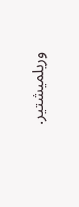وريلميشتير.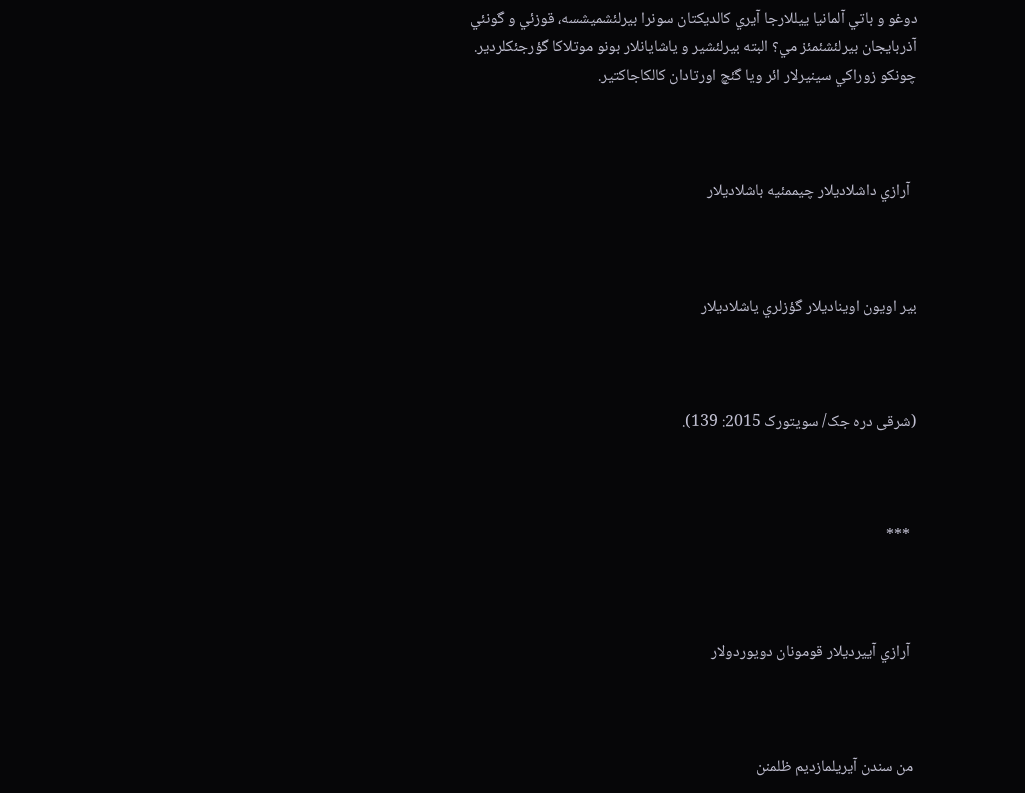دوغو و باتي آلمانيا ييللارجا آيري کالديکتان سونرا بيرلئشميشسه، قوزئي و گونئي آذربایجان بيرلئشئمئز مي؟ البته بيرلئشير و ياشايانلار بونو موتلاکا گؤرجئکلردير. چونکو زوراکي سينيرلار ائر ويا گئچ اورتادان کالکاجاکتير.



  آرازي داشلاديلار چيممئيه باشلاديلار



بير اويون اويناديلار گؤزلري ياشلاديلار



(شرقی دره جک/ سويتورک 2015: 139).



  ***



  آرازي آييرديلار قومونان دويوردولار



 من سندن آيريلمازديم ظلمنن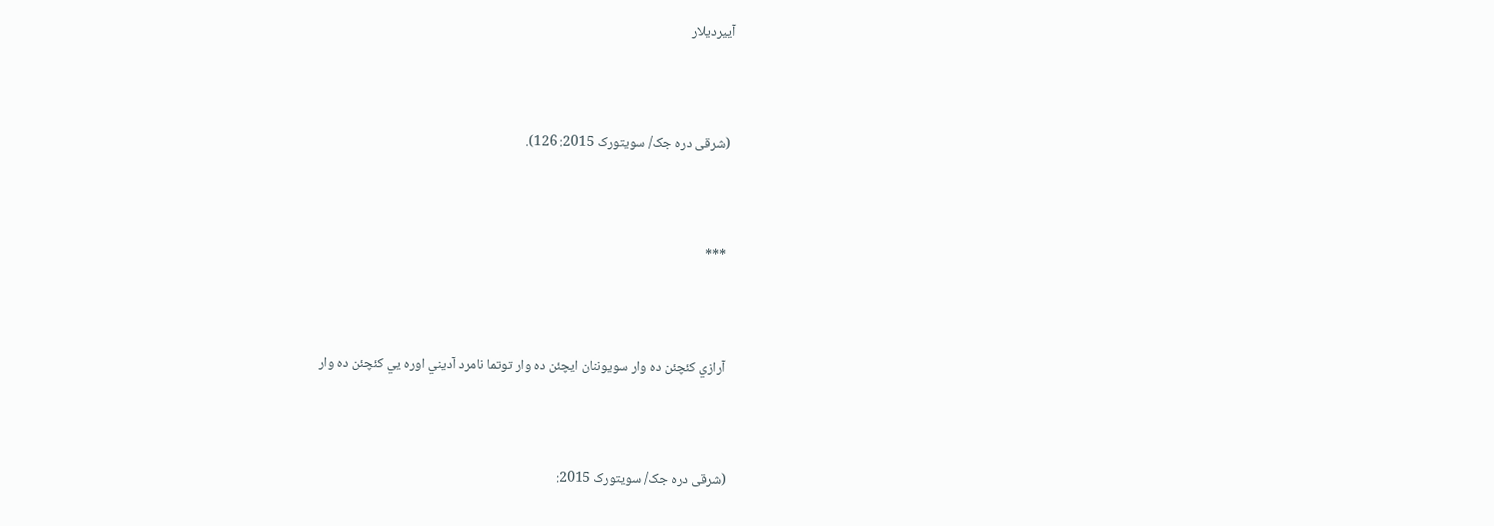آييرديلار



 (شرقی دره جک/ سويتورک 2015: 126).



  ***



  آرازي کئچئن ده وار سويوننان ايچئن ده وار توتما نامرد آديني اوره يي کئچئن ده وار



 (شرقی دره جک/ سويتورک 2015: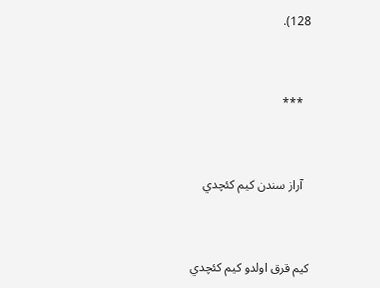128).



  ***



  آراز سندن کيم کئچدي



کيم قرق اولدو کيم کئچدي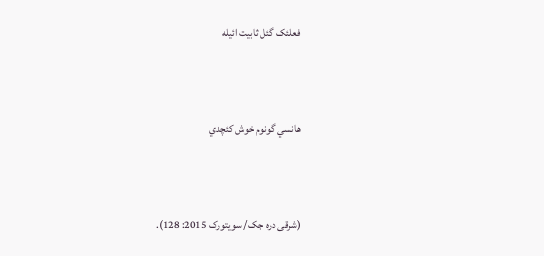فعلئک گئل ثابیت ائيله



هانسي گونوم خوش کئچدي



(شرقی دره جک/ سويتورک 2015: 128).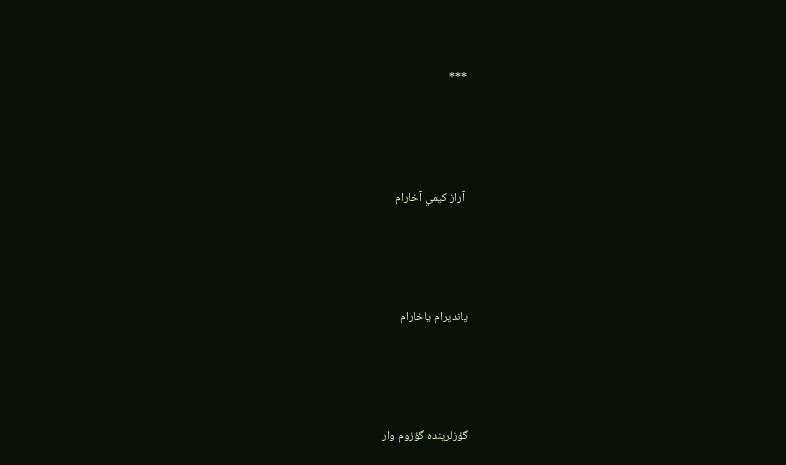***



 آراز کيمي آخارام



يانديرام ياخارام



گؤزلرينده گؤزوم وار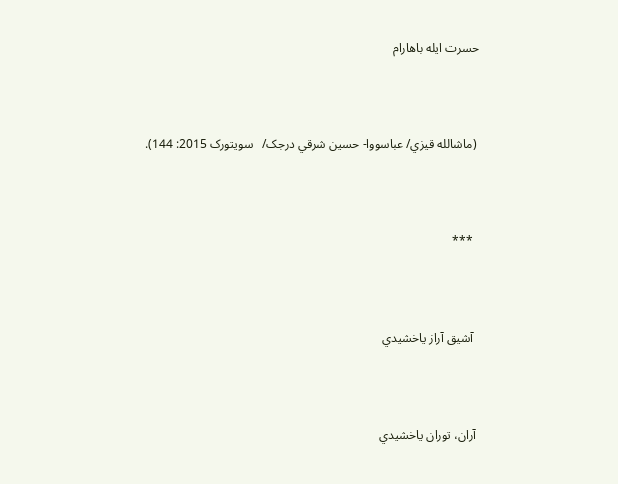حسرت ایله باهارام



 (ماشالله قيزي/ عباسووا- حسین شرقي درجک/   سويتورک 2015: 144).



  ***



  آشیق آراز ياخشيدي



 آران، توران ياخشيدي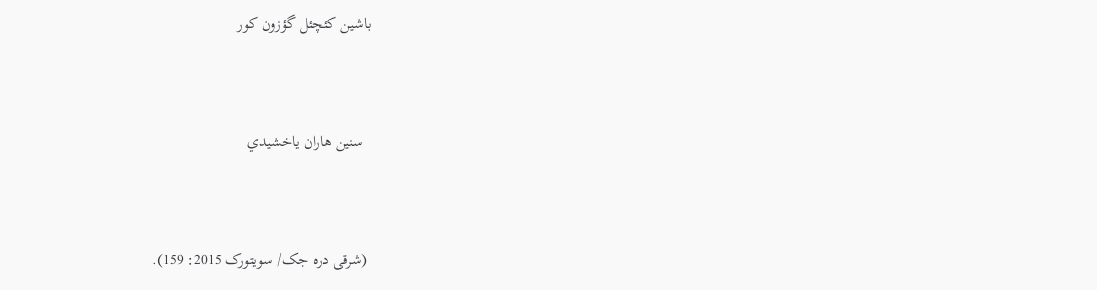باشين کئچئل گؤزون کور



  سنين هاران ياخشيدي



 (شرقی دره جک/ سويتورک 2015: 159).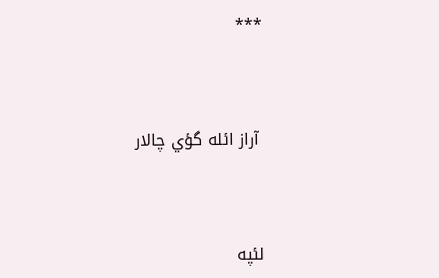***



 آراز ائله گؤي چالار



لئپه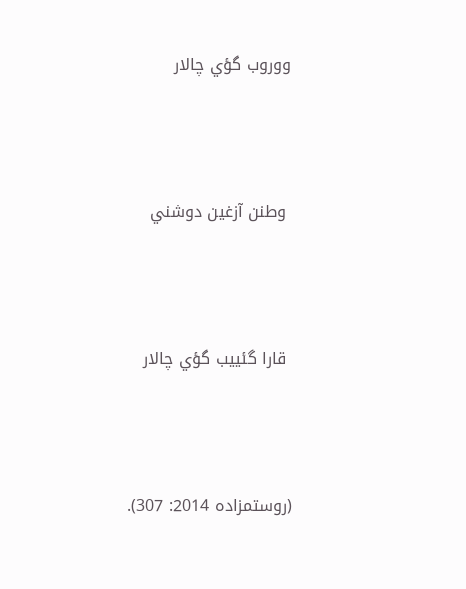ووروب گؤي چالار



 وطنن آزغين دوشني



 قارا گئييب گؤي چالار



(روستمزاده 2014: 307).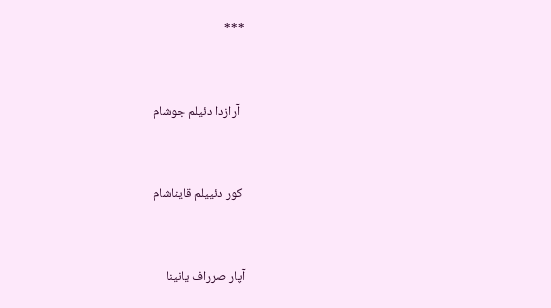***



  آرازدا دئیلم جوشام



 کور دئييلم قايناشام



آپار صرراف يانينا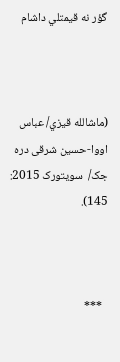گؤر نه قيمتلي داشام



(ماشالله قيزي/ عباس اووا-حسین شرقی دره جک/  سويتورک 2015: 145).



  ***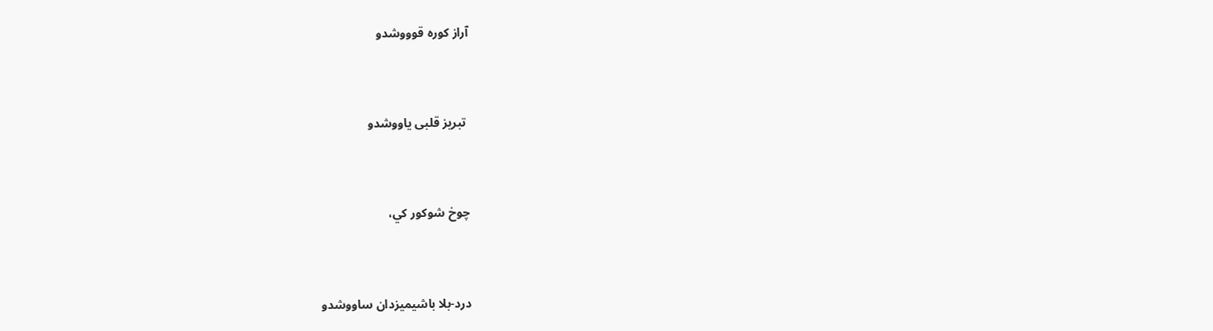آراز کوره قوووشدو



 تبريز قلبی ياووشدو



چوخ شوکور کي،



درد-بلا باشيميزدان ساووشدو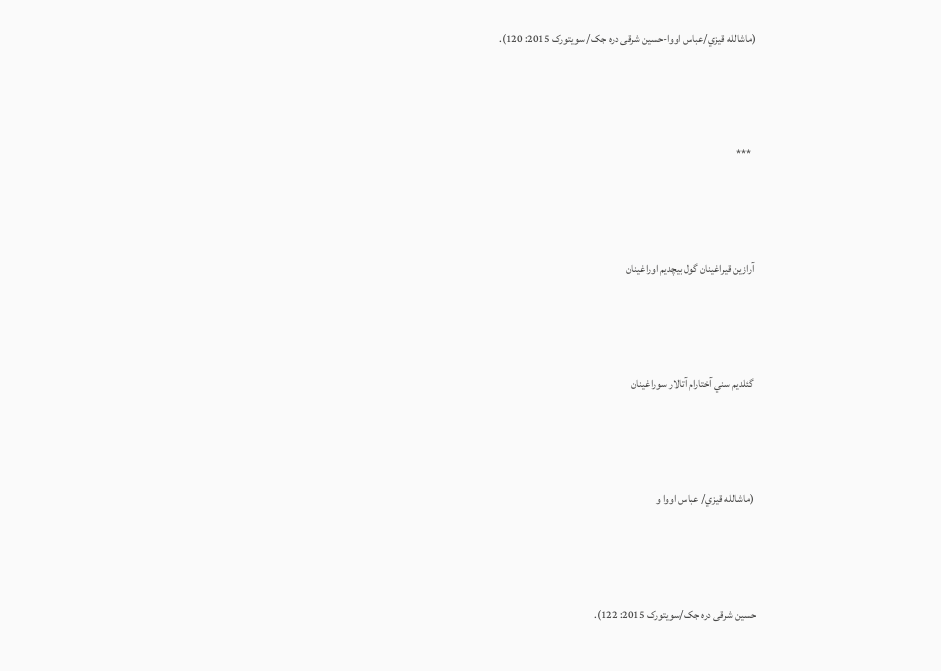(ماشالله قيزي/عباس اووا-حسین شرقی دره جک/ سويتورک 2015: 120).



  ***



 آرازين قيراغينان گول بيچديم اوراغينان



 گئلديم سني آختارام آتالار سوراغينان



 (ماشالله قيزي/ عباس اووا و



حسین شرقی دره جک/سويتورک 2015: 122).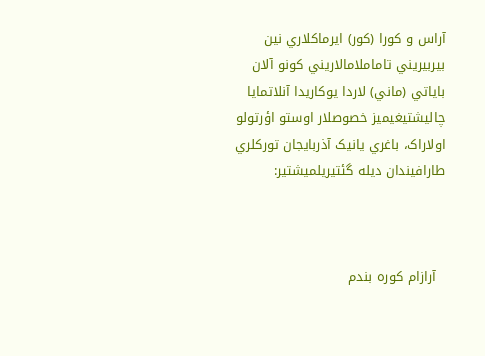آراس و کورا (کور) ايرماکلاري نين بيربيريني تاماملامالاريني کونو آلان باياتي (ماني) لاردا يوکاريدا آنلاتمايا چاليشتيغيميز خصوصلار اوستو اؤرتولو اولاراک، باغري يانيک آذربایجان تورکلري طارافيندان ديله گئتيريلميشتير:



  آرازام کوره بندم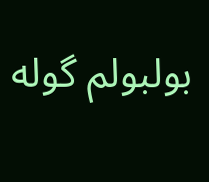بولبولم گوله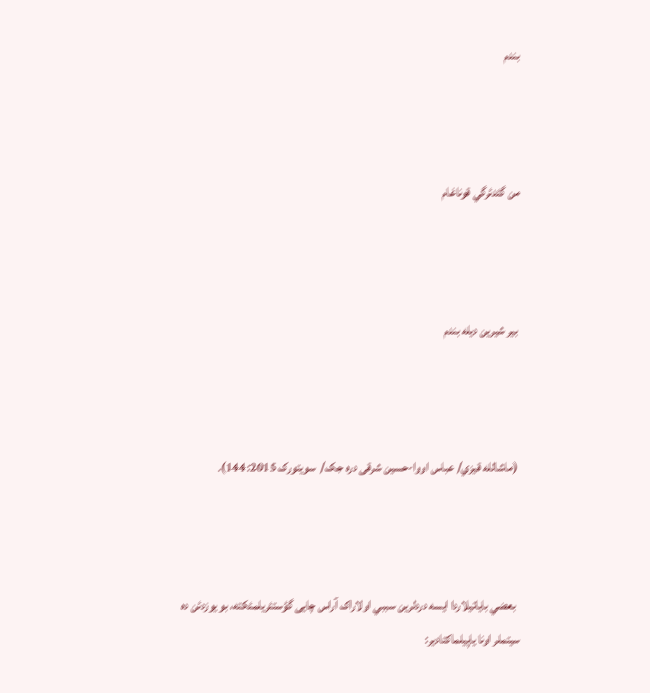بندم



من گئدئرگي قوناغام



 بير شيرين ديله بندم



 (ماشالله قيزي/ عباس اووا-حسین شرقی دره جک/  سويتورک 2015: 144).



  بعضي باياتيلاردا ايسه دردلرين سببي اولاراک آراس چایی گؤستئريلمئکته، بو يوزدئن ده سيتملر اونا ياپيلماکتادير: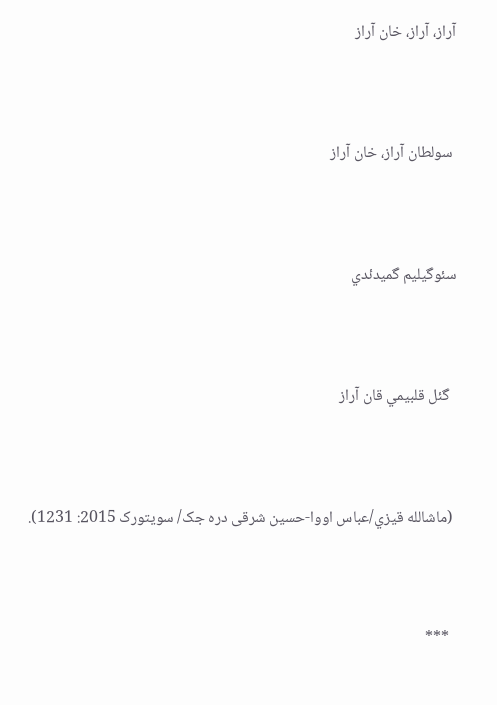آراز، آراز، خان آراز



 سولطان آراز، خان آراز



سئوگيليم گميدئدي



  گئل قلبيمي قان آراز



 (ماشالله قيزي/عباس اووا-حسین شرقی دره جک/ سويتورک 2015: 1231).



  ***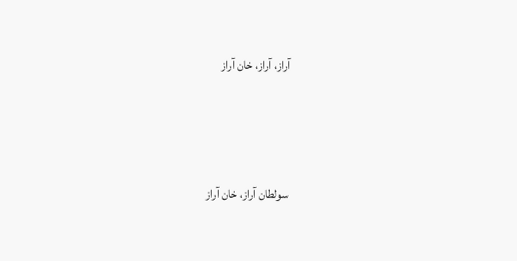آراز، آراز، خان آراز



 سولطان آراز، خان آراز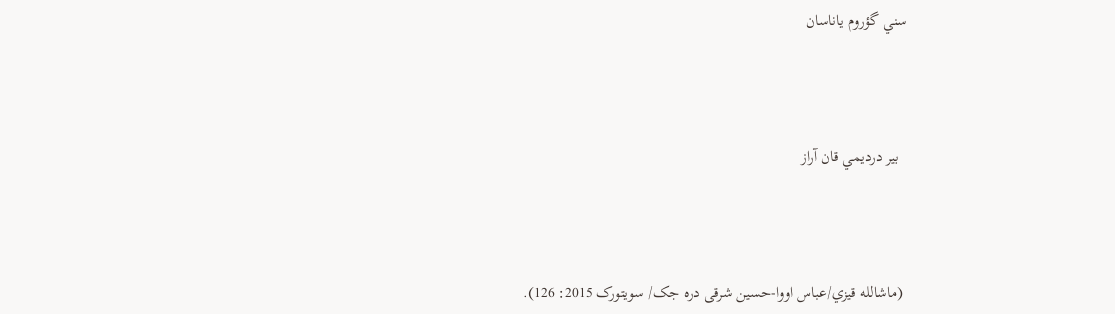سني گؤروم ياناسان



  بير درديمي قان آراز



 (ماشالله قيزي/عباس اووا-حسین شرقی دره جک/ سويتورک 2015: 126).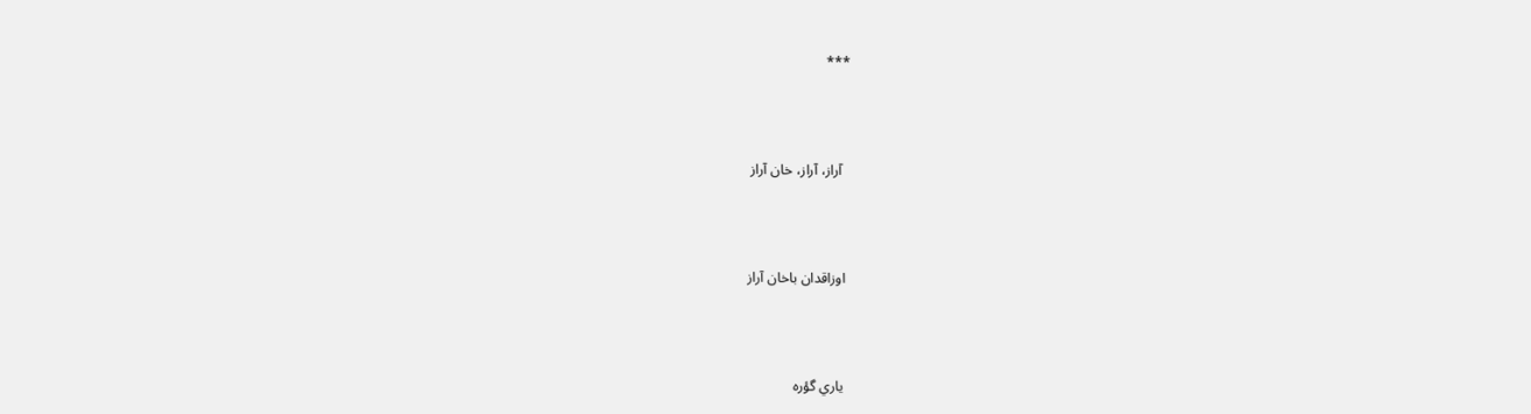***



  آراز، آراز، خان آراز



 اوزاقدان باخان آراز



 ياري گؤره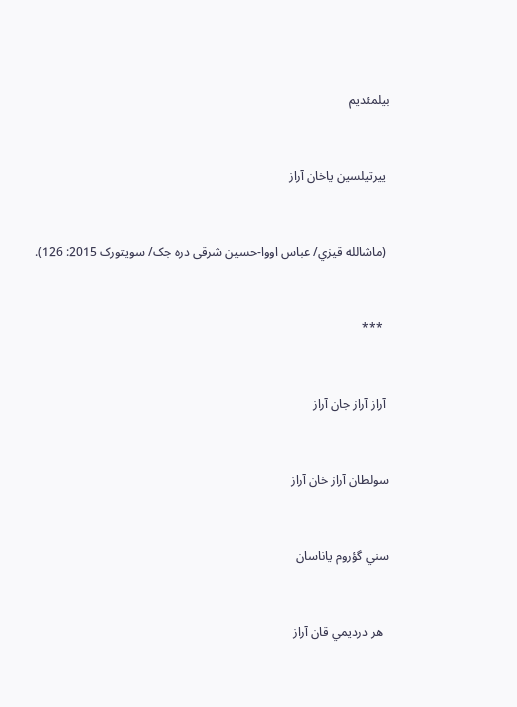بيلمئديم



 ييرتيلسين ياخان آراز



 (ماشالله قيزي/ عباس اووا-حسین شرقی دره جک/ سويتورک 2015: 126).



  ***



 آراز آراز جان آراز



سولطان آراز خان آراز



سني گؤروم ياناسان



  هر درديمي قان آراز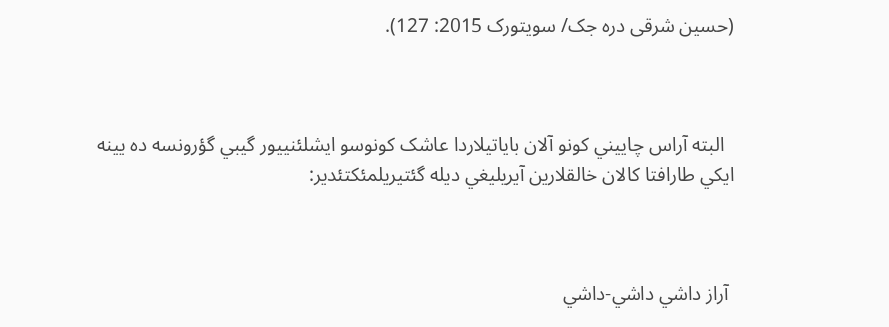(حسین شرقی دره جک/ سويتورک 2015: 127).



  البته آراس چاییني کونو آلان باياتيلاردا عاشک کونوسو ايشلئنييور گيبي گؤرونسه ده يينه ايکي طارافتا کالان خالقلارين آيريليغي ديله گئتيريلمئکتئدير:



 آراز داشي داشي-داشي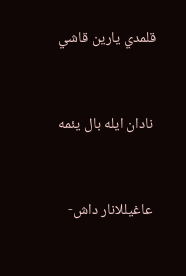قلمدي يارين قاشي



 نادان ایله بال يئمه



 عاغيللانار داش-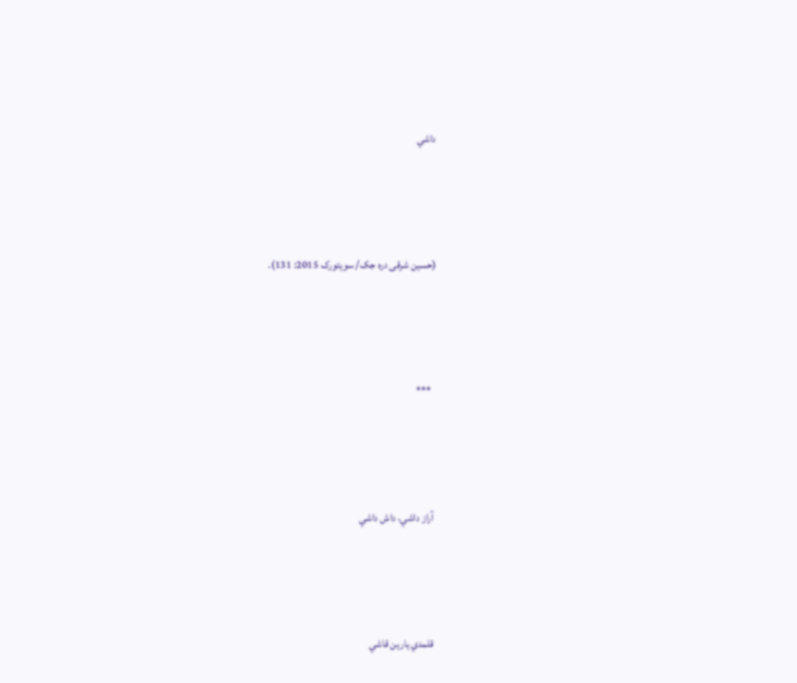داشي



(حسین شرقی دره جک/ سويتورک 2015: 131).



  ***



 آراز داشي، داش داشي



 قلمدي يارين قاشي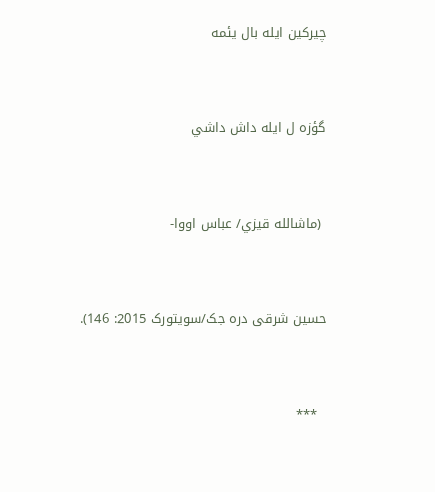چيرکين ایله بال يئمه



گؤزه ل ایله داش داشي



 (ماشالله قيزي/ عباس اووا-



حسین شرقی دره جک/سويتورک 2015: 146).



  ***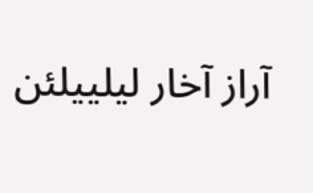آراز آخار ليلييلئن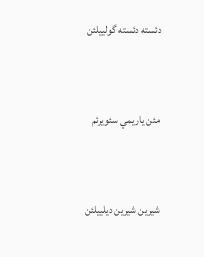دئسته دئسته گولييلئن



 مئن ياريمي سئويرئم



 شيرين شيرين ديلييلئن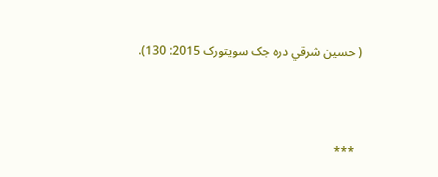( حسین شرقي دره جک سويتورک 2015: 130).



  ***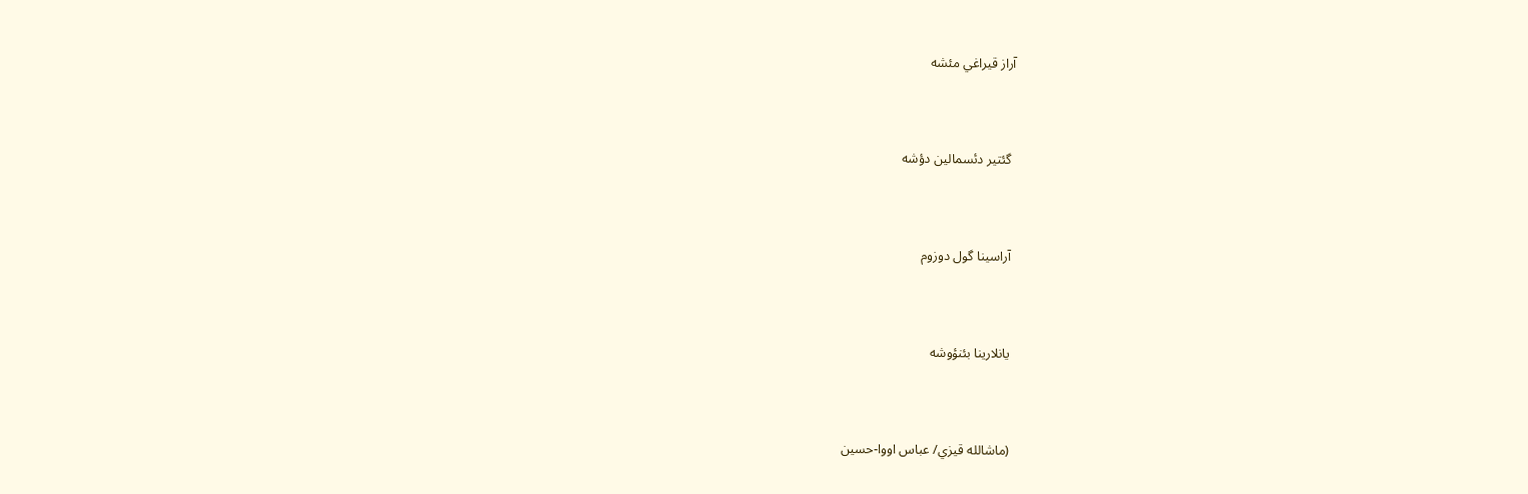آراز قيراغي مئشه



 گئتير دئسمالين دؤشه



 آراسينا گول دوزوم



 يانلارينا بئنؤوشه



 (ماشالله قيزي/ عباس اووا-حسین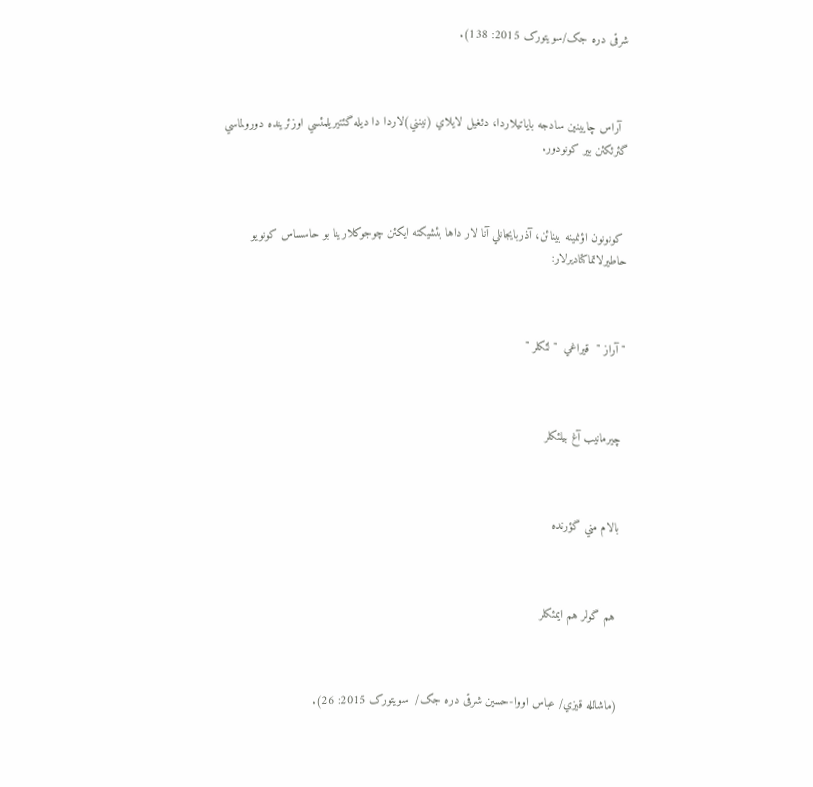شرقی دره جک/سويتورک 2015: 138).



  آراس چایینين سادجه باياتيلاردا، دئغيل لايلاي (نينني)لاردا دا ديله گئتيريلمئسي اوزئرينده دورولماسي گئرئکئن بير کونودور.



 کونونون اؤنمينه بينائن، آذربایجانلي آنا لار داها بئشيکته ايکئن چوجوکلارينا بو حاسساس کونويو حاطيرلاتماکتاديرلار:



" آراز "  قيراغي  " لئکلر "



 چيرمانيب آغ بيلئکلر



 بالام مني گؤرنده



  هم گولر هم ايمئکلر



 (ماشالله قيزي/ عباس اووا-حسین شرقی دره جک/  سويتورک 2015: 26).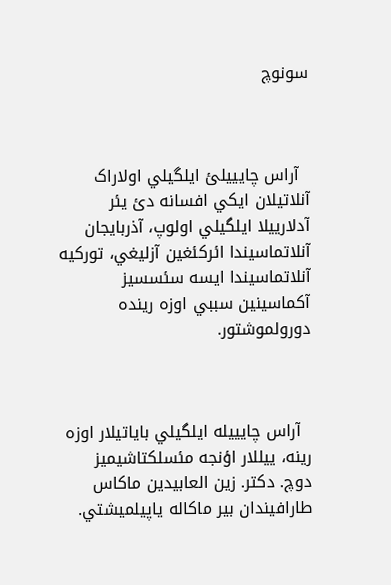سونوچ



  آراس چاییيلئ ايلگيلي اولاراک آنلاتيلان ايکي افسانه دئ يئر آدلارييلا ايلگيلي اولوپ، آذربایجان آنلاتماسيندا ائرکئغين آزليغي، تورکيه آنلاتماسيندا ايسه سئسسيز آکماسينين سببي اوزه رينده دورولموشتور.



  آراس چاییيله ايلگيلي باياتيلار اوزه رينه، ييللار اؤنجه مئسلکتاشيميز دوچ. دکتر. زین العابيدين ماکاس طارافيندان بير ماکاله ياپيلميشتي.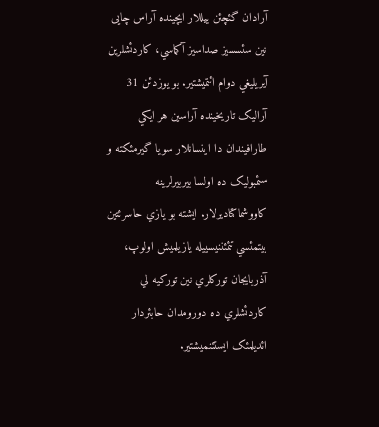آرادان گئچئن ييللار ايچينده آراس چایی نين سئسسيز صداسيز آکماسي، کاردئشلرين آيريليغي دوام ائتميشتير. بو يوزدئن 31 آراليک تاریخينده آراسين هر ايکي طارافيندان دا اينسانلار سويا گيرمئکته و سئمبوليک ده اولسا بيربيرلرينه کاووشماکتاديرلار. ايشته بو يازي حاسرئتين بيتمئسي تئمئننيسييله يازيلميش اولوپ، آذربایجان تورکلري نين تورکيه لي کاردئشلري ده دورومدان حابئردار ائديلمئک ايستئنميشتير.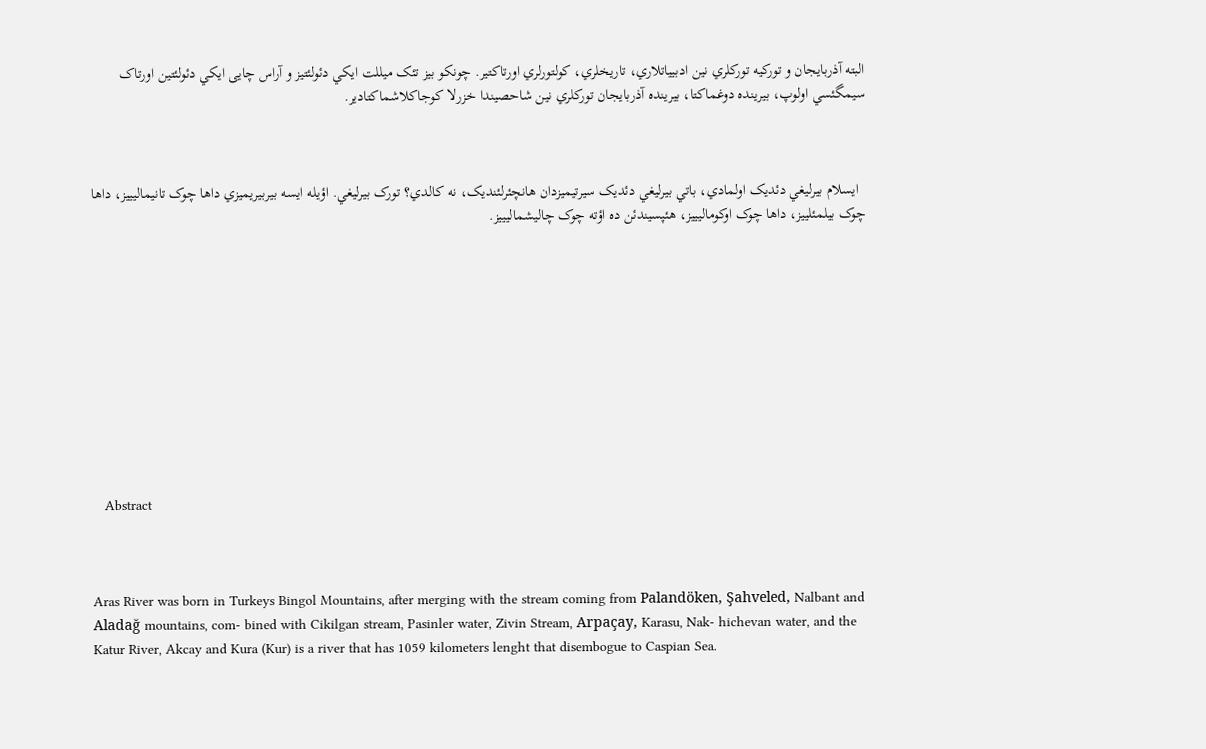البته آذربایجان و تورکيه تورکلري نين ادبيياتلاري، تاریخلري، کولتورلري اورتاکتير. چونکو بيز تئک ميللت ايکي دئولئتيز و آراس چایی ايکي دئولئتين اورتاک سيمگئسي اولوپ، بيرينده دوغماکتا، بيرينده آذربایجان تورکلري نين شاحصيندا خزرلا کوجاکلاشماکتادير.



  ايسلام بيرليغي دئديک اولمادي، باتي بيرليغي دئديک سيرتيميزدان هانچئرلئنديک، نه کالدي؟ تورک بيرليغي. اؤيله ايسه بيربيريميزي داها چوک تانيماليييز، داها چوک بيلمئلييز، داها چوک اوکوماليييز، هئپسيندئن ده اؤته چوک چاليشماليييز.











   Abstract



Aras River was born in Turkeys Bingol Mountains, after merging with the stream coming from Palandöken, Şahveled, Nalbant and Aladağ mountains, com- bined with Cikilgan stream, Pasinler water, Zivin Stream, Arpaçay, Karasu, Nak- hichevan water, and the Katur River, Akcay and Kura (Kur) is a river that has 1059 kilometers lenght that disembogue to Caspian Sea.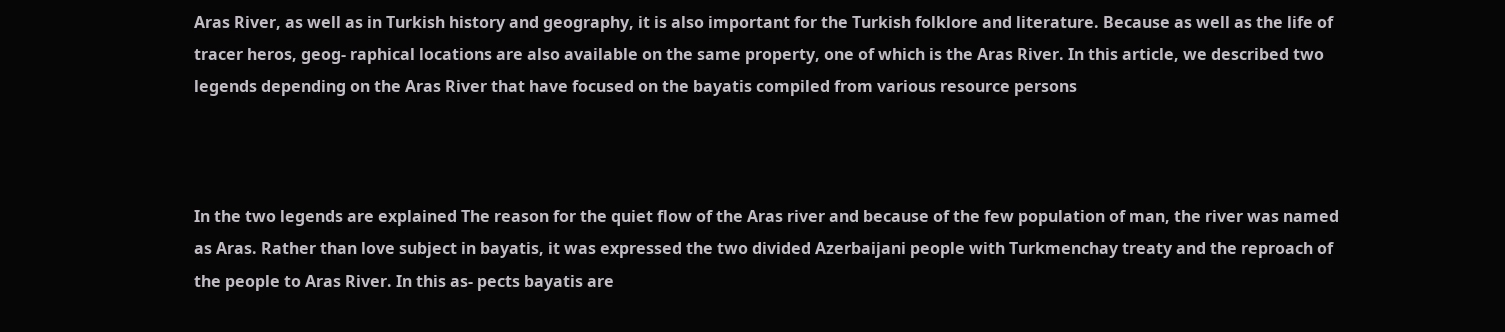Aras River, as well as in Turkish history and geography, it is also important for the Turkish folklore and literature. Because as well as the life of tracer heros, geog- raphical locations are also available on the same property, one of which is the Aras River. In this article, we described two legends depending on the Aras River that have focused on the bayatis compiled from various resource persons



In the two legends are explained The reason for the quiet flow of the Aras river and because of the few population of man, the river was named as Aras. Rather than love subject in bayatis, it was expressed the two divided Azerbaijani people with Turkmenchay treaty and the reproach of the people to Aras River. In this as- pects bayatis are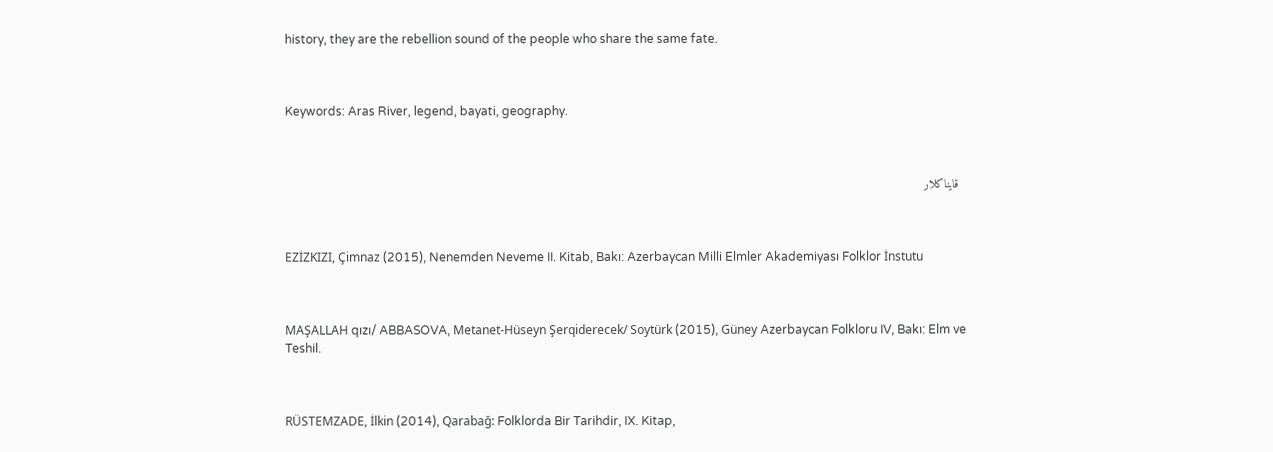history, they are the rebellion sound of the people who share the same fate.



Keywords: Aras River, legend, bayati, geography.



  قايناکلار



EZİZKIZI, Çimnaz (2015), Nenemden Neveme II. Kitab, Bakı: Azerbaycan Milli Elmler Akademiyası Folklor İnstutu



MAŞALLAH qızı/ ABBASOVA, Metanet-Hüseyn Şerqiderecek/ Soytürk (2015), Güney Azerbaycan Folkloru IV, Bakı: Elm ve Teshil.



RÜSTEMZADE, İlkin (2014), Qarabağ: Folklorda Bir Tarihdir, IX. Kitap,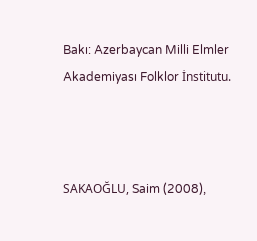Bakı: Azerbaycan Milli Elmler Akademiyası Folklor İnstitutu.



SAKAOĞLU, Saim (2008),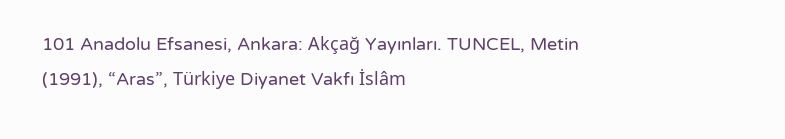101 Anadolu Efsanesi, Ankara: Akçağ Yayınları. TUNCEL, Metin (1991), “Aras”, Türkiye Diyanet Vakfı İslâm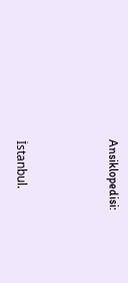Ansiklopedisi:



İstanbul.